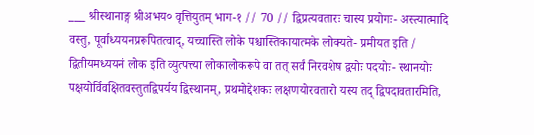___ श्रीस्थानाङ्ग श्रीअभय० वृत्तियुतम् भाग-१ // 70 // द्विप्रत्यवतारः चास्य प्रयोगः- अस्त्यात्मादि वस्तु, पूर्वाध्ययनप्ररूपितत्वाद्, यच्चास्ति लोके पश्चास्तिकायात्मके लोक्यते- प्रमीयत इति / द्वितीयमध्ययनं लोक इति व्युत्पत्त्या लोकालोकरूपे वा तत् सर्वं निरवशेष द्वयोः पदयोः- स्थानयोः पक्षयोर्विवक्षितवस्तुतद्विपर्यय द्विस्थानम्, प्रथमोद्देशकः लक्षणयोरवतारो यस्य तद् द्विपदावतारमिति,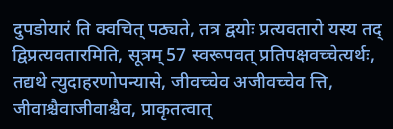दुपडोयारं ति क्वचित् पठ्यते, तत्र द्वयोः प्रत्यवतारो यस्य तद् द्विप्रत्यवतारमिति, सूत्रम् 57 स्वरूपवत् प्रतिपक्षवच्चेत्यर्थः, तद्यथे त्युदाहरणोपन्यासे, जीवच्चेव अजीवच्चेव त्ति, जीवाश्चैवाजीवाश्चैव, प्राकृतत्वात्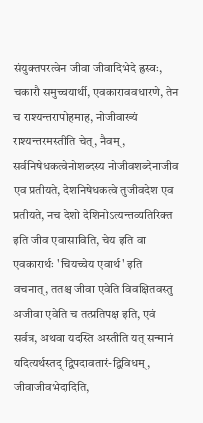संयुक्तपरत्वेन जीवा जीवादिभेदे ह्रस्वः, चकारौ समुच्चयार्थी, एवकाराववधारणे, तेन च राश्यन्तरापोहमाह, नोजीवाख्यं राश्यन्तरमस्तीति चेत्, नैवम्, सर्वनिषेधकत्वेनोशब्दस्य नोजीवशब्देनाजीव एव प्रतीयते, देशनिषेधकत्वे तुजीवदेश एव प्रतीयते, नच देशो देशिनोऽत्यन्तव्यतिरिक्त इति जीव एवासाविति, चेय इति वा एवकारार्थः 'चियच्चेय एवार्थ' इति वचनात्, ततश्च जीवा एवेति विवक्षितवस्तु अजीवा एवेति च तत्प्रतिपक्ष इति, एवं सर्वत्र, अथवा यदस्ति अस्तीति यत् सन्मानं यदित्यर्थस्तद् द्विपदावतारं-द्विविधम्, जीवाजीवभेदादिति,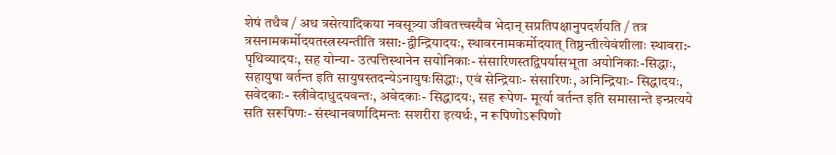शेषं तथैव / अथ त्रसेत्यादिकया नवसूत्र्या जीवतत्त्वस्यैव भेदान् सप्रतिपक्षानुपदर्शयति / तत्र त्रसनामकर्मोदयतस्त्रस्यन्तीति त्रसा:-द्वीन्द्रियादयः, स्थावरनामकर्मोदयात् तिष्ठन्तीत्येवंशीलाः स्थावरा:- पृथिव्यादयः, सह योन्या- उत्पत्तिस्थानेन सयोनिकाः- संसारिणस्तद्विपर्यासभूता अयोनिकाः-सिद्धाः, सहायुषा वर्तन्त इति सायुषस्तदन्येऽनायुषःसिद्धाः, एवं सेन्द्रियाः- संसारिणः, अनिन्द्रियाः- सिद्धादयः, सवेदकाः- स्त्रीवेदाधुदयवन्तः, अवेदकाः- सिद्धादयः, सह रूपेण- मूर्त्या वर्तन्त इति समासान्ते इन्प्रत्यये सति सरूपिणः- संस्थानवर्णादिमन्तः सशरीरा इत्यर्थः, न रूपिणोऽरूपिणो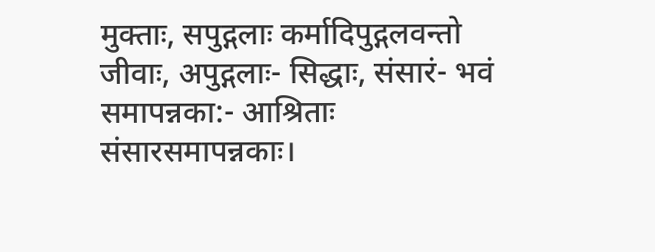मुक्ताः, सपुद्गलाः कर्मादिपुद्गलवन्तो जीवाः, अपुद्गलाः- सिद्धाः, संसारं- भवं समापन्नका:- आश्रिताः संसारसमापन्नकाः।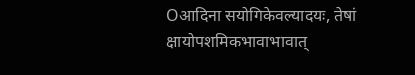Oआदिना सयोगिकेवल्यादयः, तेषां क्षायोपशमिकभावाभावात्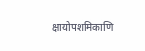क्षायोपशमिकाणि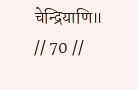चेन्द्रियाणि॥ // 70 //